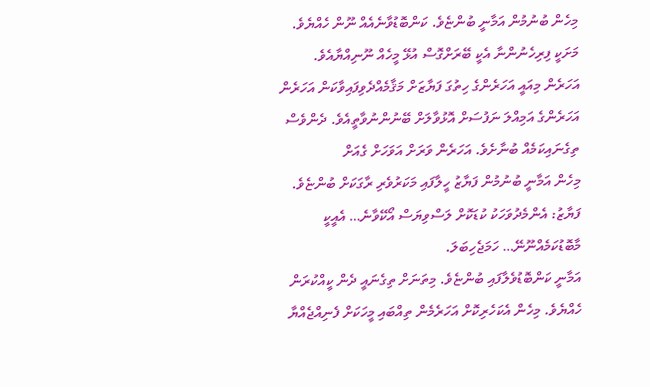މިހެން ބުނުމުން އަމާނީ ބުންޏެވެ. ކަންބޮޑުވާނެއެއް ނޫން ހެއްޔެވެ.  މަށަކީ ފިރިހެނުންނާ އެކީ ބޭރަށްގޮސް އުޅޭ މީހެއް ނޫނިއްޔާއެވެ. އަހަރެން މިއައީ އަހަރެންގެ ހިތުގަ ފަޔާޒަށް މަޤާމެއްދެވިފައިވާކަން އަހަރެން އަހަރެންގެ އަމިއްލަ ނަފުސަށް އޮޅުވާލަށް ބޭނުންނުވާތީއެވެ. ދެންވެސް ތިގެނައިކަމެއް ބުނާށެވެ. އަހަރެން ވަރަށް އަވަހަށް ގެއަށް
މިހެން އަމާނީ ބުނުމުން ފަޔާޒު ހީލާފައި މަކަރުވެރި ރާގަކަށް ބުންޏެވެ.
ފަޔާޒު: އެންމެދުވަހަކު ކުޑަކޮށް ލަސްވިޔަސް އޯކޭވާނެ… އެއީކީ މާބޮޑުކަމެއްނޫނޭ… ހަމަޖެހިބަލަ.
އަމާނީ ކަންބޮޑުވެލާފައި ބުންޏެވެ. މިތަނަށް ތިގެނައީ ދެން ކީއްކުރަން ހެއްޔެވެ. މިހެން އެކަހެރިކޮށް އަހަރެމެން ތިއްބައި މީހަކަށް ފެނިއްޖެއްޔާ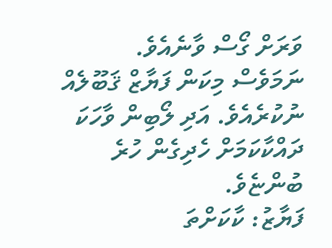ވަރަށް ގޯސް ވާނެއެވެ. ނަމަވެސް މިކަން ފަޔާޒް ޤަބޫލެއް ނުކުރެއެވެ. އަދި ލޯބިން ވާހަކަ ދައްކާކަމަށް ހެދިގެން ހުރެ ބުންޏެވެ.
ފަޔާޒު: ކާކަށްތަ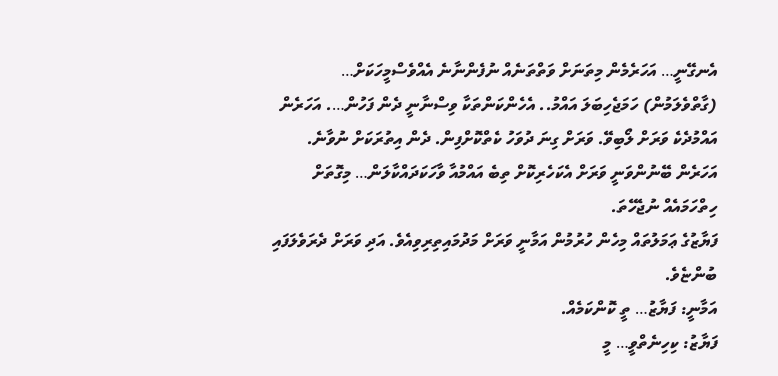އެނގޭނީ… އަހަރެމެން މިތަނަށް ވަތްތަނެއް ނުފެންނާނެ އެއްވެސްމީހަކަށް… (ގާތްވެލަމުން) ހަމަޖެހިބަލަ އައްމު.. އެހެންކަންތަކާ ވިސްނާނީ ދެން ފަހުން…. އަހަރެން އައްމުދެކެ ވަރަށް ލޯބިވޭ. ވަރަށް ގިނަ ދުވަހު ކެތްކޮށްފިން. ދެން އިތުރަކަށް ނުވާނެ. އަހަރެން ބޭނުންވަނީ ވަރަށް އެކަހެރިކޮށް ތިބެ އައްމުއާ ވާހަކަދައްކާލަން… މިގޮތަށް ހިތްހަމައެއް ނުޖެހޭތަ.
ފަޔާޒުގެ ޢަމަލުތައް މިހެން ހުރުމުން އަމާނީ ވަރަށް މަދުމައިތިރިވިއެވެ. އަދި ވަރަށް ދެރަވެލަފައި ބުންޏެވެ.
އަމާނީ: ފަޔާޒު… ތީ ކޮންކަމެއް.
ފަޔާޒު: ކިހިނެތްވީ… މީ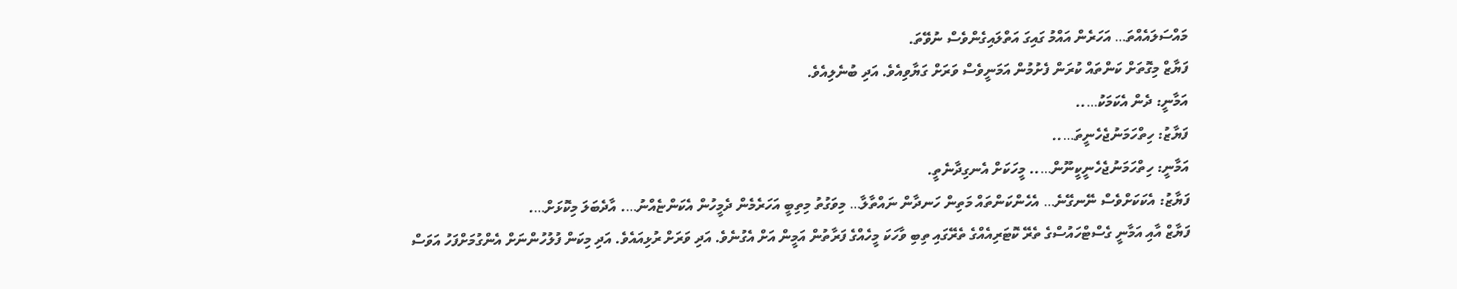މައްސަލައެއްތަ… އަހަރެން އައްމު ގައިގަ އަތްލައިގެންވެސް ނުވޭތަ.
ފަޔާޒް މިގޮތަށް ކަންތައް ކުރަން ފެށުމުން އަމަނީވެސް ވަރަށް ގަޔާވިއެވެ. އަދި ބުނެލިއެވެ.
އަމާނީ: ދެން އެކަމަކު…..
ފަޔާޒު: ހިތްހަމަނުޖެހެނީތަ…..
އަމާނީ: ހިތްހަމަނުޖެހެނީކީނޫން….. މީހަކަށް އެނގިދާނެތީ.
ފަޔާޒު: އެކަކަށްވެސް ނޭނގޭނެ… އެހެންކަންތައް މަތިން ހަނދާން ނައްތާލާ… މިވަގުތު މިތިބީ އަހަރެމެން ދެމީހުން އެކަންޏެއްނު…. އާދެބަލަ މިކޮޅަށް….
ފަޔާޒް އާއި އަމާނީ ގެސްޓްހައުސްގެ ތެރޭ ކޮޓަރިއެއްގެ ތެރޭގައި ތިބި ވާހަކަ މީހެއްގެ ފަރާތުން އަމީން އަށް އެގުނެވެ. އަދި ވަރަށް ރުޅިއައެވެ. އަދި މިކަން ފުލުހުންނަށް އެންގުމަށްފަހު އަވަސް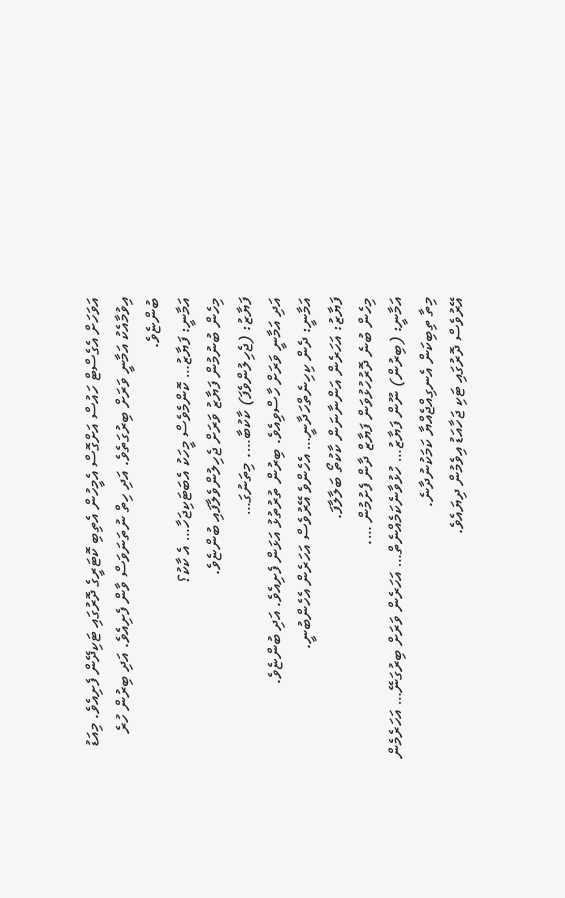އަވަހަށް އެގެސްޓް ހައުސް އަށްގޮސް އެމީހުން އެތިބި ކޮޓަރީގެ ދޮރުގައި ޓަކިދޭން ފެށިއެވެ. މިއަޑު އިވުމާއެކު އަމާނީ ވަރަށް ބިރުގަތެވެ. އަދި ހިތް ނުތަނަވަސް ވާން ފެށިއެވެ. އަދި ބިރުން ހުރެ ބުންޏެވެ.
އަމާނީ: ފަޔާޒު… ކޮންމެވެސް މީހަކު އެބަޓަކިޖަހާ… އެ ކާކު؟
މިހެން ބުނުމުން ފަޔާޒު ވަރަށް ޖެހިލުންވެލާފައި ބުންޏެވެ.
ފަޔާޒު: (ޖެހިލުންވެފަ) ކާކުބާ…. މިތަނުގަ…
އަދި އަމާނީ ވަރަށް ހާސްވިއެވެ. ބިރުން ތުރުތުޅު އަޅަން ފެށިއެވެ. އަދި ބުންޏެވެ.
އަމާނީ: ދެން ކިހިނެތްހަދާނީ… އެހެންވެ އޭރުވެސް އަހަރެން އެހެންބުނީ.
ފަޔާޒު: އަހަރެން އަންނާނަން ކާކުތޯ ބަލާލާފަ.
މިހެން ބުނެ ދޮރުހުޅުވަން ފަޔާޒް ދާން ފެށުމުން ….
އަމާނީ: (ބިރުން) ނޫން ފަޔާޒު… ހުޅުވާނެކަމެއްނެތް… އަހަރެން ވަރަށް ބިރުގަނޭ… އަހަރެމެން މިތާ ތިބިކަން އެނގިއްޖެއްޔާ ކަމަކުނުދާނެ.
އޭރުވެސް ދޮރުގައި ޓަކި ޖަހާއަޑު އިވެމުން ދިޔައެވެ.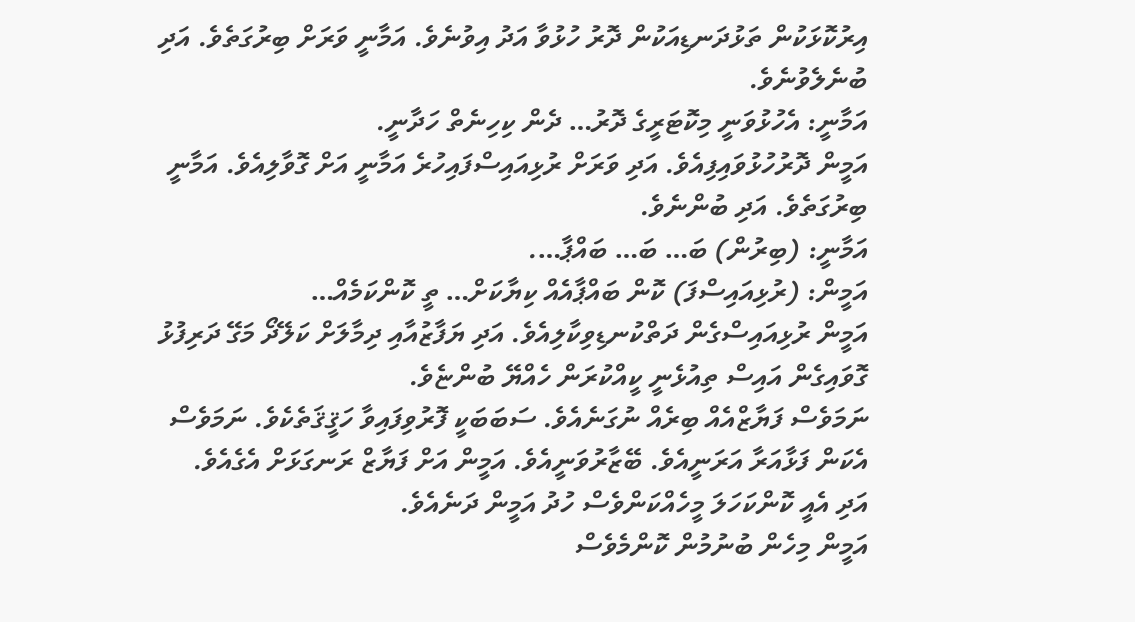އިރުކޮޅަކުން ތަޅުދަނޑިއަކުން ދޮރު ހުޅުވާ އަދު އިވުނެވެ. އަމާނީ ވަރަށް ބިރުގަތެވެ. އަދި ބުނެލެވުނެވެ.
އަމާނީ: އެހުޅުވަނީ މިކޮޓަރީގެ ދޮރު… ދެން ކިހިނެތް ހަދާނީ.
އަމީން ދޮރުހުޅުވައިފިއެވެ. އަދި ވަރަށް ރުޅިއައިސްފައިހުރެ އަމާނީ އަށް ގޮވާލިއެވެ. އަމާނީ ބިރުގަތެވެ. އަދި ބުންނެވެ.
އަމާނީ: (ބިރުން) ބަ… ބަ… ބައްޕާ….
އަމީން: (ރުޅިއައިސްފަ) ކޮން ބައްޕާއެއް ކިޔާކަށް… ތީ ކޮންކަމެއް…
އަމީން ރުޅިއައިސްގެން ދަތްކުނޑިވިކާލިއެވެ. އަދި ޔަފާޒުއާއި ދިމާލަށް ކަލޭދޯ މަގޭ ދަރިފުޅު ގޮވައިގެން އައިސް ތިއުޅެނީ ކީއްކުރަން ހެއްޔޭ ބުންޏެވެ.
ނަމަވެސް ފަޔާޒްއެއް ބިރެއް ނުގަނެއެވެ. ސަބަބަކީ ފޮރުވިފައިވާ ހަޤީޤަތެކެވެ. ނަމަވެސް އެކަން ފަޅާއަރާ އަރަނީއެވެ. ބޭޒާރުވަނީއެވެ. އަމީން އަށް ފަޔާޒް ރަނގަޅަށް އެގެއެވެ. އަދި އެއީ ކޮންކަހަލަ މީހެއްކަންވެސް ހުދު އަމީން ދަނެއެވެ.
އަމީން މިހެން ބުނުމުން ކޮންމެވެސް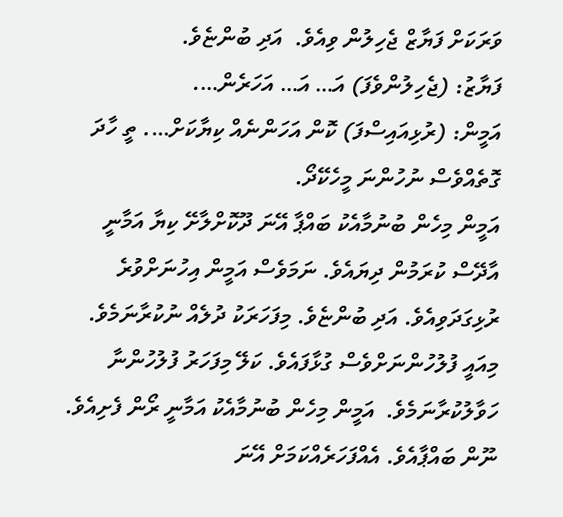ވަރަކަށް ފަޔާޒް ޖެހިލުން ވިއެވެ.  އަދި ބުންޏެވެ.
ފަޔާޒު: (ޖެހިލުންވެފަ) އަ… އަ… އަހަރެން….
އަމީން: (ރުޅިއައިސްފަ) ކޮން އަހަންނެއް ކިޔާކަށް…. ތީ ހާދަ ގޮތެއްވެސް ނުހުންނަ މީހެކޭދޯ.
އަމީން މިހެން ބުނުމާއެކު ބައްޕާ އޭނަ ދޫކޮށްލާށޭ ކިޔާ އަމާނީ އާދޭސް ކުރަމުން ދިޔައެވެ. ނަމަވެސް އަމީން އިހުނަށްވުރެ ރުޅިގަދަވިއެވެ. އަދި ބުންޏެވެ. މިފަހަރަކު ދުލެއް ނުކުރާނަމެވެ. މިއައީ ފުލުހުންނަށްވެސް ގުޅާފައެވެ. ކަލޭ މިފަހަރު ފުލުހުންނާ ހަވާލުކުރާނަމެވެ.  އަމީން މިހެން ބުނުމާއެކު އަމާނީ ރޯން ފެށިއެވެ. ނޫން ބައްޕާއެވެ. އެއްފަހަރެއްކަމަށް އޭނަ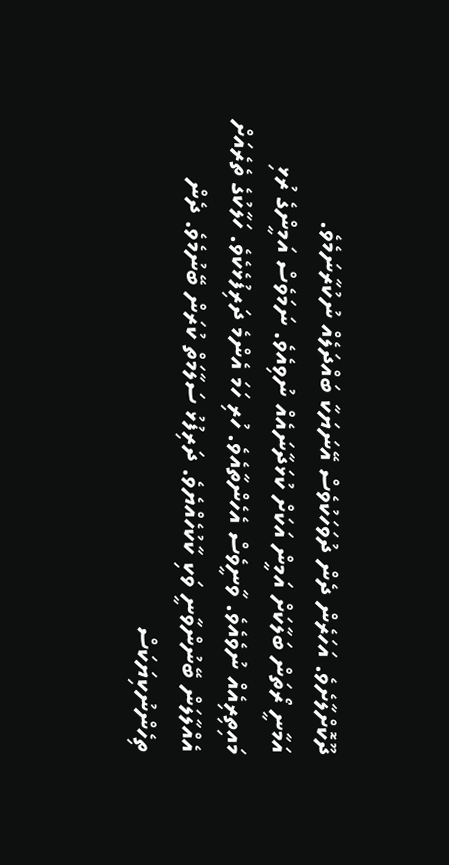ދޫކޮށްލާށެވެ. އަހަރެން ދެން ދުވަހަކުވެސް އޭނަޔަކާ ބައްދަލެއް ނުކުރާނަމެވެ.
އަމާނީ ރޯތަން ބަލާކަށް އަމީން އަކަށް ކުޅަދާނައެއް ނުވިއެވެ. ނަމަވެސް އަމީންގެ ރުޅި މައިތިރިއެއް ނުވެއެވެ. ވާނީވެސް އެހެންތާއެވެ. ހުރި ހަމަ އެންމެ ދަރިފުޅެކެވެ. ހަލާކުގެ ތެރެއަށް އެއްލާލަން ބޭނުންވާނީ ވަކި ކާކުހެއްޔެވެ. ދަރިފުޅު ސަލާމަތް ކުރަން ބޭނުމެވެ. ދެން ތިހެންނުކިޔަކަސް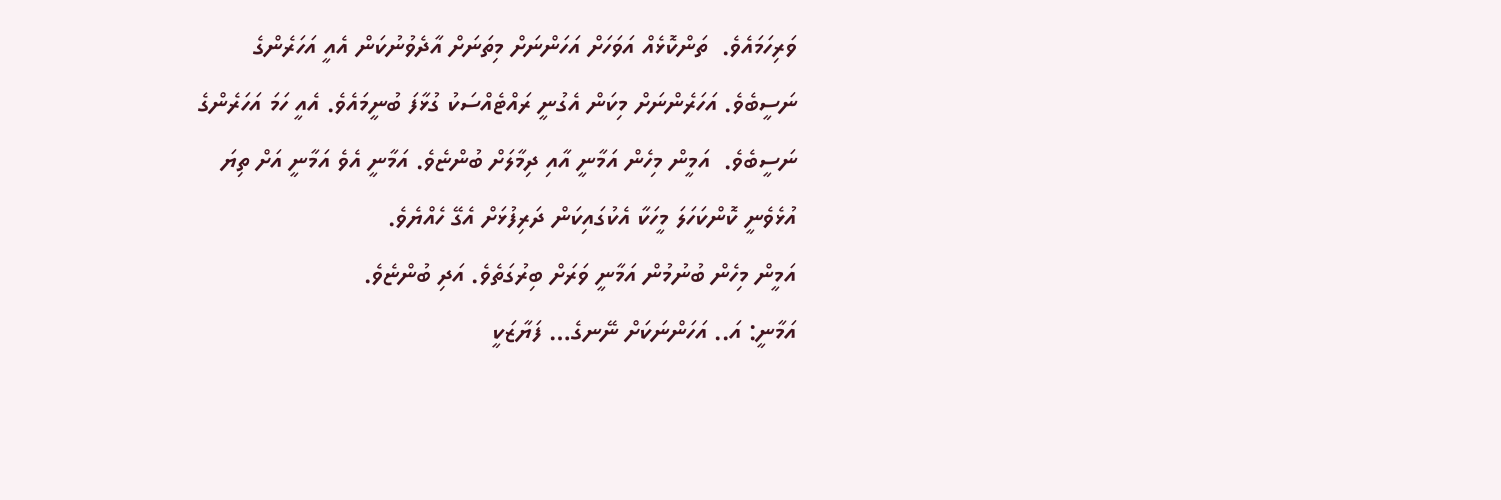ވަރިހަމައެވެ.  ތަންކޮޅެއް އަވަހަށް އަހަންނަށް މިތަނަށް އާދެވުނުކަން އެއީ އަހަރެންގެ ނަސީބެވެ. އަހަރެންނަށް މިކަން އެގުނީ ރައްޓެއްސަކު ގުޅާފަ ބުނީމައެވެ. އެއީ ހަމަ އަހަރެންގެ ނަސީބެވެ.  އަމީން މިހެން އަމާނީ އާއި ދިމާލަށް ބުންޏެވެ. އަމާނީ އެވެ އަމާނީ އަށް ތިޔަ އުޅެވެނީ ކޮންކަހަލަ މީހަކާ އެކުގައިކަން ދަރިފުޅަށް އެގޭ ހެއްޔެވެ.
އަމީން މިހެން ބުނުމުން އަމާނީ ވަރަށް ބިރުގަތެވެ. އަދި ބުންޏެވެ.
އަމާނީ: އަ.. އަހަންނަކަށް ނޭނގެ… ފަޔާޒަކީ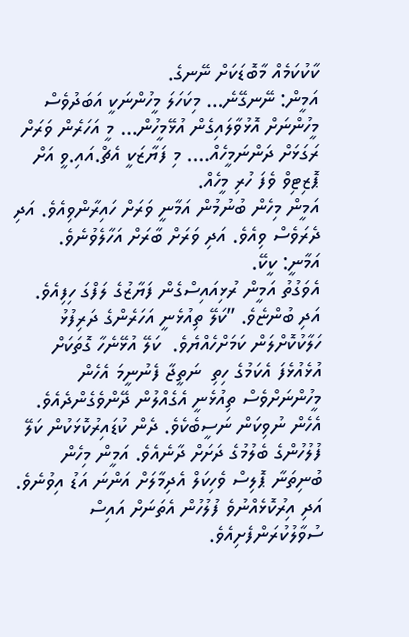ކާކުކަމެއް މާބޮޑަކަށް ނޭނގެ.
އަމީން: ނޭނގޭނެ… މިކަހަލަ މީހުންނަކީ އަބަދުވެސް މީހުންނަށް އޮޅުވާލައިގެން އުޅޭމީހުން… މީ އަހަރެން ވަރަށް ރަގަޅަށް ދަންނަމީހެއް…. މި ފަޔާޒަކީ އެޗް.އައި.ވީ އަށް ޕޮޒިޓިވް ވެފަ ހުރި މީހެއް.
އަމީން މިހެން ބުނުމުން އަމާނީ ވަރަށް ހައިރާންވިއެވެ. އަދި ދެރަވެސް ވިއެވެ. އަދި ވަރަށް ބާރަށް އަހާލެވުނެވެ.
އަމާނީ: ކީކޭ.
އެވަގުތު އަމީން ރުޅިއައިސްގެން ފަޔާޒުގެ ލަފްގަ ހިފިއެވެ. އަދި ބުންޏެވެ. ”ކަލޭ ތިއުޅެނީ އަހަރެންގެ ދަރިފުޅު ހަލާކުކޮށްލަން ކަމަށްހެއްޔެވެ.  ކަލޭ އުޅޭނެހާ ގޮތަކަށް އުޅެއުޅެފަ އެކަމުގެ ހިތި  ނަތީޖާ ފެނުނީމަ އެހެން މީހުންނަށްވެސް ތިއުޅެނީ އެގެއްލުން ދޭންވެގެންދެއެވެ. އެހެން ނުވިކަން ނަސީބެކެވެ. ދެން ކުޑައިރުކޮޅަކުން ކަލޭ ފުލުހުންގެ ބެލުމުގެ ދަށަށް ދާނެއެވެ. އަމީން މިހެން ބުނިތަނާ ޕޮލިސް ވެހިކަލް އެދިމާލަށް އަންނަ އަޑު އިވުނެވެ. އަދި އިރުކޮޅެއްނުވެ ފުލުހުން އެތަނަށް އައިސް ސުވާލުކުރަންފެށިއެވެ.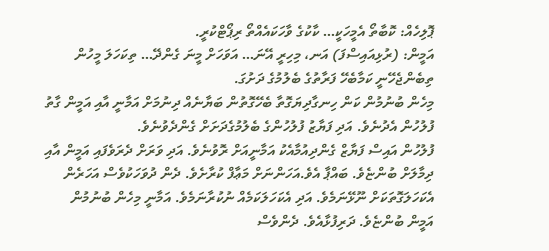ޕޮލިހެއް: ކޮބާތޯ އެމީހަކީ… ކާކުގެ ވާހަކައެއްތޯ ރިޕޯޓްކުރީ.
އަމީން: (ރުޅިއައިސްފަ) އަނ، މިހިރީ އޭނަ… އަވަހަށް މީނަ ގެންދޭ… ތިކަހަލަ މީހުން ތިބެންޖެހޭނީ ކަމާބެހޭ ފަރާތުގެ ބެލުމުގެ ދަށުގަ.
މިހެން ބުނުމުން ކަން ހިނގާދިޔަގޮތާ ބެހޭގޮތުން ބަޔާނެއް ދިނުމަށް އަމާނީ އާއި އަމީން ގާތު ފުލުހުން އެދުނެވެ. އަދި ފަޔާޒު ފުލުހުންގެ ބެލުމުގެދަށަށް ގެންދެވުނެވެ.
ފުލުހުން އައިސް ފަޔާޒް ގެންދިއުމާއެކު އަމާނީއަށް ރޮވުނެވެ. އަދި ވަރަށް ދެރަވެފައި އަމީން އާއި ދިމާލަށް ބުންޏެވެ. ބައްޕާ އެވެ.އަހަންނަށް މަޢާފް ކުރާށެވެ. ދެން ދުވަހަކުވެސް އަހަރެން އެކަހަލަގޮތަކަށް ނޫޅޭނަމެވެ. އަދި އެކަހަލަކަމެއް ނުކުރާނަމެވެ. އަމާނީ މިހެން ބުނުމުން އަމީން ބުންޏެވެ. ދަރިފުޅާއެވެ. ދެންވެސް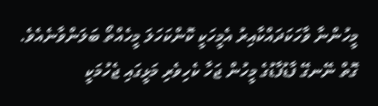މީހުންނާ ވާހަކަދައްކާއިރު އެމީހަކީ ކޮންކަހަލަ މީހެއްތޯ ބަލަންވާނެއެވެ.  ގޮތް ނޭނގޭ ފާޑުފާޑުގެ މީހުން ޖަހާ ކެހިވެރި މަޅީގައި ޖެހުމަކީ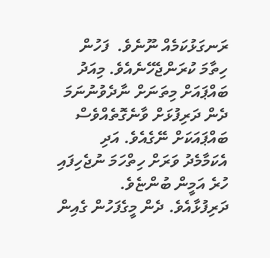ރަނގަޅުކަމެއް ނޫނެވެ.  ފަހުން ހިތާމަ ކުރަންޖެހޭނެއެވެ. މިއަދު ބައްޕައަށް މިތަނަށް ނާދެވުނުނަމަ ދެން ދަރިފުޅަށް ވާނެގޮތެއްވެސް ބައްޕައަކަށް ނޭގެއެވެ. އަދި އެކަމާމެދު ވަރަށް ހިތްހަމަ ނުޖެހިފައި ހުރެ އަމީން ބުންޏެވެ. ދަރިފުޅާއެވެ. ދެން މީގެފަހުން ގެއިން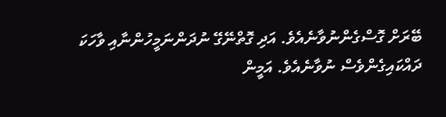ބޭރަށް ގޮސްގެންނުވާނެއެވެ. އަދި ގޮތްނޭގޭ ނުދަންނަމީހުންނާއި ވާހަކަ ދައްކައިގެންވެސް ނުވާނެއެވެ. އަމީން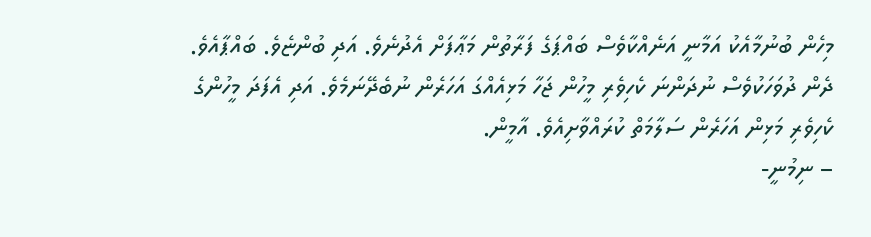މިހެން ބުނުމާއެކު އަމާނީ އަނެއްކާވެސް ބައްޕަގެ ފަރާތުން މަޢާފަށް އެދުނެވެ. އަދި ބުންޏެވެ. ބައްޕާއެވެ. ދެން ދުވަހަކުވެސް ނުދަންނަ ކެހިވެރި މީހުން ޖަހާ މަޅިއެއްގަ އަހަރެން ނުބެދޭނަމެވެ. އަދި އެފަދަ މީހުންގެ ކެހިވެރި މަޅިން އަހަރެން ސަލާމަތް ކުރައްވާށިއެވެ. އާމީން.
– ނިމުނީ-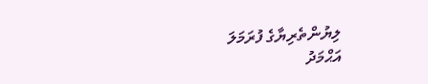ލިޔުންތެރިޔާގެ ފުރަމަލަ
އަޙްމަދު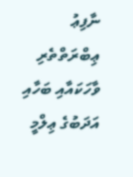ނާފިޢު
ޢިބްރަތްތެރި ވާހަކައާއި ބަހާއި އަދަބުގެ ޢިލްމީ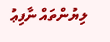ލިޔުންތައް ނާފިޢު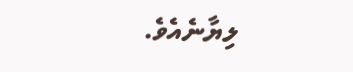ލިޔާނެއެވެ.